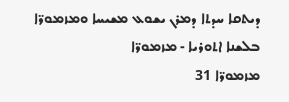ܕܝܬܩܐ ܚܕܬܐ ܕܡܪܢ ܝܫܘܥ ܡܫܝܚܐ ܘܡܙܡܘܪ̈ܐ ܒܠܫܢܐ ܐܬܘܪܝܐ - ܡܙܡܘܪ̈ܐ
ܡܙܡܘܪ̈ܐ 31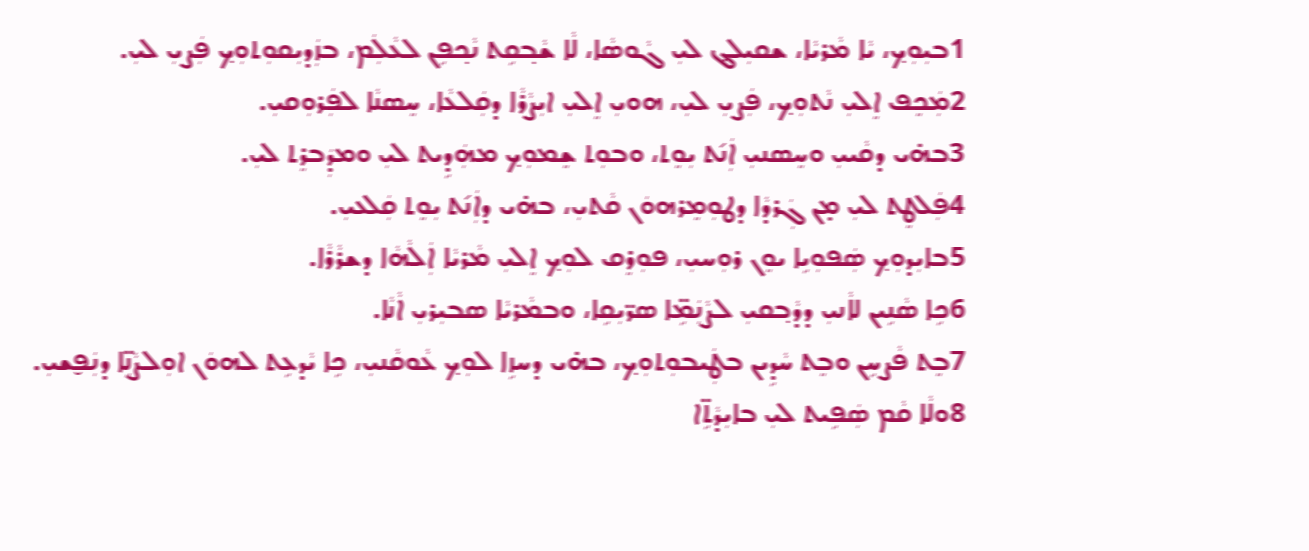1ܒܝܼܘܼܟ݂، ܝܵܐ ܡܵܪܝܵܐ، ܫܩܝܼܠܔ ܠܝܼ ܓܵܘܣܵܐ، ܠܵܐ ܫܵܒ݂ܩܹܬ ܢܵܟ݂ܦܹܢ ܠܥܵܠܲܡ، ܒܙܲܕܝܼܩܘܼܬܘܼܟ݂ ܦܲܨܝܼ ܠܝܼ.
2ܡܲܟܸܦ ܐܸܠܝܼ ܢܵܬܘܼܟ݂، ܦܲܨܝܼ ܠܝܼ، ܗܘܝܼ ܐܸܠܝܼ ܐܝܼܨܵܪܵܐ ܕܩܲܠܥܵܐ، ܚܸܣܢܵܐ ܠܦܲܪܘܼܩܝܼ.
3ܒܗ̇ܝ ܕܩܵܝܝܼ ܘܚܸܣܢܝܼ ܐܲܢ݇ܬ ܝܼܘܸܬ، ܘܒܘܼܬ ܫܸܡܘܼܟ݂ ܡܗܲܕܹܝܬ ܠܝܼ ܘܡܕܲܒܪܸܬ ܠܝܼ.
4ܦܲܠܛܸܬ ܠܝܼ ܡ̣ܢ ܓܲܪܕܵܐ ܕܛܘܼܡܸܪܗܘܿܢ ܩܵܬ‌ܝܼ، ܒܗ̇ܝ ܕܐܲܢ݇ܬ ܝܼܘܸܬ ܩܲܠܥܝܼ.
5ܒܐܝܼܕܘܼܟ݂ ܣܲܦܘܼܝܹܐ ܝܘܸܢ ܪܘܼܚܝܼ، ܦܘܼܪܸܩ ܠܘܼܟ݂ ܐܸܠܝܼ ܡܵܪܝܵܐ ܐܲܠܵܗܵܐ ܕܫܪܵܪܵܐ.
6ܟܹܐ ܣܵܢܹܝܢ ܠܐܵܢܝܼ ܕܕܵܒ݂ܩܝܼ ܠܨܵܢܲܡܹ̈ܐ ܣܪ̈ܝܼܩܹܐ، ܘܒܡܵܪܝܵܐ ܣܒܝܼܪܝܼ ܐܵܢܵܐ.
7ܒܸܬ ܦܵܨܚܹܢ ܘܒܸܬ ܚܵܕܹܝܢ ܒܛܲܝܒܘܼܬܘܼܟ݂، ܒܗ̇ܝ ܕܚܙܹܐ ܠܘܼܟ݂ ܥܵܘܩܵܢܝܼ، ܟܹܐ ܝܵܕܥܹܬ ܠܗܘܿܢ ܐܘܼܠܨܵܢܹ̈ܐ ܕܢܲܦ̮ܫܝܼ.
8ܘܠܵܐ ܩܵܡ ܣܲܦܹܝܬ ܠܝܼ ܒܐܝܼܕܵܬܹ̈‌ܐ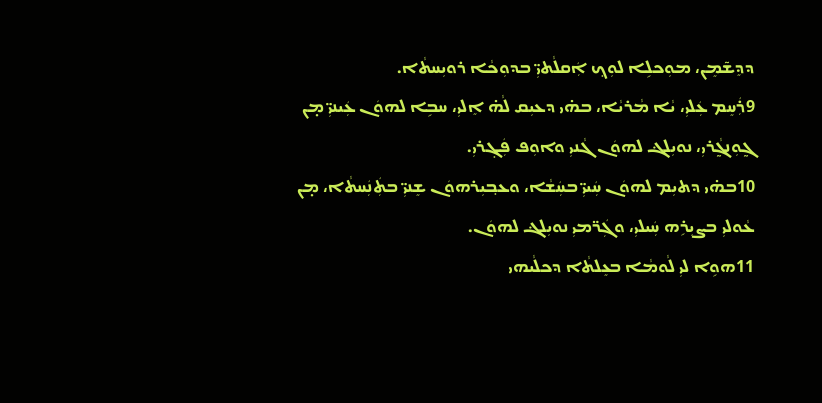ܕܕܸܫ̃ܡܸܢ، ܡܘܼܟܠܹܐ ܠܘܼܟ݂ ܐܲܩܠܵܬ‌ܝܼ̈ ܒܕܘܼܟܵܐ ܪܘܝܼܚܬܵ‌ܐ.
9ܪܲܚܸܡ ܥܲܠܝܼ، ܝܵܐ ܡܵܪܝܵܐ، ܒܗ̇ܝ ܕܥܝܼܩ ܠܵܗ̇ ܐܸܠܝܼ، ܚܒܹܐ ܠܗܘܿܢ ܥܲܝܢܝܼ̈ ܡ̣ܢ ܓ̰ܘܼܢܓ̰ܵܪܝܼ، ܢܘܝܼܠܔ ܠܗܘܿܢ ܓܵܢܝܼ ܘܐܘܼܦ ܦܲܓ݂ܪܝܼ.
10ܒܗ̇ܝ ܕܬܝܼܡ ܠܗܘܿܢ ܚܲܝܝܼ̈ ܒܚܲܫܵܐ، ܘܥܒ݂ܝܼܪܗܘܿܢ ܫܸܢܝܼ̈ ܒܬܲܢܲܚܬܵ‌ܐ، ܡ̣ܢ ܥܵܘܠܝܼ ܒܨܝܼܪܹܗ ܚܲܝܠܝܼ، ܘܓܲܪ̈ܡܝܼ ܢܘܝܼܠܔ ܠܗܘܿܢ.
11ܗܘܹܐ ܠܝܼ ܠܵܘܡܵܐ ܒܥܸܠܬܵ‌ܐ ܕܟܠܵܝܗ‌ܝ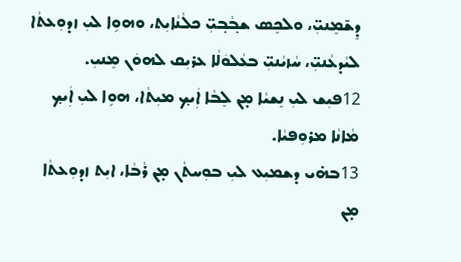ܕܸܫ̃ܡܸܢܝܼ̈، ܘܠܟܸܣ ܫܒ݂ܵܒ݂ܝܼ̈ ܟܠܵܢܵܐܝܼܬ، ܘܗܘܹܐ ܠܝܼ ܙܕܘܼܥܬܵ‌ܐ ܠܝܵܕܥܵܢܝܼ̈، ܚܵܙܝܵܢܝܼ̈ ܒܥܵܠܘܿܠܵܐ ܥܪܝܼܩ ܠܗܘܿܢ ܡܸܢܝܼ.
12ܦܝܼܫ ܠܝܼ ܢܸܫܝܵܐ ܡ̣ܢ ܠܸܒܵܐ ܐܲܝܟ݂ ܡܝܼܬܵ‌ܐ، ܗܘܹܐ ܠܝܼ ܐܲܝܟ݂ ܡܵܐܢܵܐ ܡܪܘܼܦܝܵܐ.
13ܒܗ̇ܝ ܕܫܡܝܼܥ ܠܝܼ ܒܘܼܚܬܵܢ ܡ̣ܢ ܪܵܒܵܐ، ܐܝܼܬ ܙܕܘܼܥܬܵܐ ܡ̣ܢ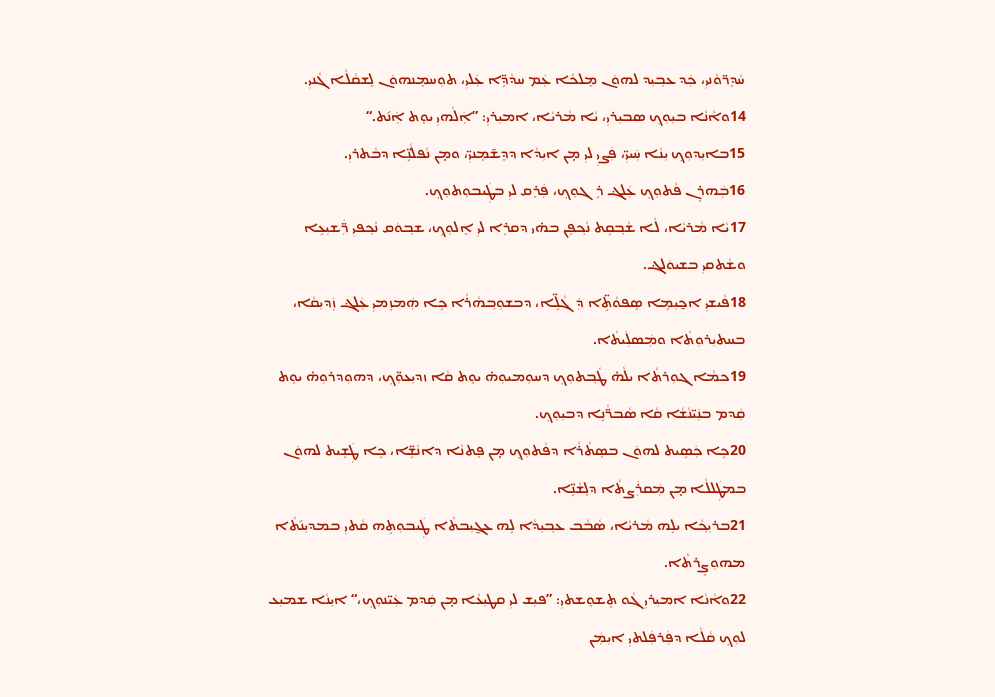ܚܵܕܸܪ̈ܘܵܢܝܼ، ܟܲܕ ܥܒ݂ܝܼܕ ܠܗܘܿܢ ܡܸܠܟܵܐ ܥܲܡ ܚܕܵܕܹ̈ܐ ܥܲܠܝܼ، ܬܘܼܚܡܸܢܗܘܿܢ ܠܸܫܩܵܠܵܐ ܓܵܢܝܼ.
14ܘܐܵܢܵܐ ܒܝܼܘܼܟ݂ ܣܒܝܼܪܝܼ، ܝܵܐ ܡܵܪܝܵܐ، ܐܡܝܼܪܝܼ: ”ܐܲܠܵܗ‌ܝܼ ܝܘܸܬ ܐܲܢ݇ܬ.“
15ܒܐܝܼܕܘܼܟ݂ ܝܼܢܵܐ ܚܲܝܝܼ̈، ܦܲܨܝܼ ܠܝܼ ܡ̣ܢ ܐܝܼܕܵܐ ܕܕܸܫ̃ܡܸܢܝܼ̈، ܘܡ̣ܢ ܢܵܦܠܵܢܹ̈ܐ ܕܒܵܬܪܝܼ.
16ܒܲܗܪܸܢ ܦܵܬܘܼܟ݂ ܥܲܠܔ ܪܹܓܘܼܟ݂، ܦܲܪܸܩ ܠܝܼ ܒܛܲܝܒܘܼܬܘܼܟ݂.
17ܝܵܐ ܡܵܪܝܵܐ، ܠܵܐ ܫܵܒ݂ܩܹܬ ܢܵܟ݂ܦܹܢ ܒܗ̇ܝ ܕܩܪܹܐ ܠܝܼ ܐܸܠܘܼܟ݂، ܫܒ݂ܘܿܩ ܢܵܟ݂ܦܝܼ ܪ̈ܲܫܝܼܥܹܐ ܘܫܵܬܩܝܼ ܒܫܝܘܿܠܔ.
18ܦܵܝܫܝܼ ܐܟ̰ܝܼܡܹܐ ܣܸܦܘܵܬܹ̈‌ܐ ܕܲܓܵܠܹ̈ܐ، ܕܒܫܘܼܒ݂ܗܵܪܵܐ ܟܹܐ ܗܲܡܙܸܡܝܼ ܥܲܠܔ ܙܲܕܝܼܩܵܐ، ܒܚܬܝܼܪܘܼܬܵ‌ܐ ܘܡܲܣܠܲܝܬܵ‌ܐ.
19ܟܡܵܐ ܓܘܼܪܬܵ‌ܐ ܝܠܵܗ̇ ܛܵܒ݂ܬܘܼܟ݂ ܕܚܘܼܡܝܘܼܗ̇ ܝܘܸܬ ܩܵܐ ܙܕܝܼܥܘܼ̈ܟ݂، ܕܗܘܼܕܪܘܼܗ̇ ܝܘܸܬ ܩܲܕܡ ܒܢܲܝ̈ܢܵܫܵܐ ܩܵܐ ܣܵܒܪ̈ܵܢܹܐ ܕܒܝܼܘܼܟ݂.
20ܟܹܐ ܟܲܣܹܝܬ ܠܗܘܿܢ ܒܣܸܬܵܪܵܐ ܕܦܵܬܘܼܟ݂ ܡ̣ܢ ܦܸܬܢܵܐ ܕܐܢܵܫܹ̈ܐ، ܟܹܐ ܛܲܫܹܝܬ ܠܗܘܿܢ ܒܡܛܲܠܠܵܐ ܡ̣ܢ ܡܲܩܪܲܨܬܵ‌ܐ ܕܠܸܫܵܢܹ̈ܐ.
21ܒܪܝܼܟ݂ܵܐ ܝܠܹܗ ܡܵܪܝܵܐ، ܣܵܒܵܒ ܥܒ݂ܝܼܕܵܐ ܠܹܗ ܥܓ̰ܝܼܒܬܵ‌ܐ ܛܲܝܒܘܼܬܹܗ ܩܵܬ‌ܝܼ ܒܡܕܝܼܢ݇ܬܵ‌ܐ ܡܗܘܼܨܸܪܬܵ‌ܐ.
22ܘܐܵܢܵܐ ܐܡܝܼܪܝܼ ܓܵܘ ܬܸܫܘܸܫܬ‌ܝܼ: ”ܦܝܼܫ ܠܝܼ ܩܛܝܼܥܵܐ ܡ̣ܢ ܩܲܕܡ ܥܲܝ̈ܢܘܼܟ݂،“ ܐܝܼܢܵܐ ܫܡܝܼܥ ܠܘܼܟ݂ ܩܵܠܵܐ ܕܦܲܪܦܲܠܬ‌ܝܼ ܐܝܼܡܲܢ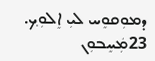ܕܡܘܼܩܘܸܚ ܠܝܼ ܐܸܠܘܼܟ݂.
23ܡܲܚܸܒܘܼܢ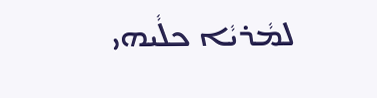ܠܡܵܪܝܵܐ ܟܠܵܝܗ‌ܝ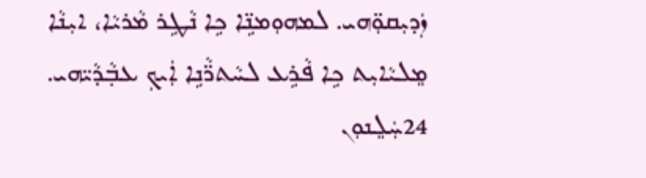ܙܲܕܝܼܩܘܼ̈ܗ‌ܝ. ܠܡܗܘܼܡܢܹ̈ܐ ܟܹܐ ܢܵܛܹܪ ܡܵܪܝܵܐ، ܐܝܼܢܵܐ ܡܸܠܝܵܐܝܼܬ ܟܹܐ ܦܵܪܹܥ ܠܚܵܬܪ̈ܵܢܹܐ ܐܲܝܟ݂ ܥܒ݂ܵܕܵܝ̈ܗ‌ܝ.
24ܚܲܠܸܢܘܼܢ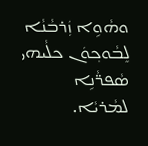ܘܗܵܘܹܐ ܙܲܪܒܵܢܵܐ ܠܸܒܵܘܟ݂ܘܿܢ ܟܠܵܝܗ‌ܝ ܣܵܦܪ̈ܵܢܹܐ ܠܡܵܪܝܵܐ.